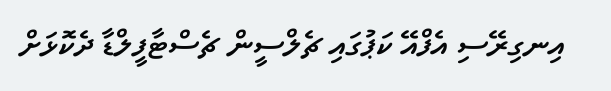އިނގިރޭސި އެފްއޭ ކަޕުގައި ޗެލްސީން ޗެސްޓާފީލްޑާ ދެކޮޅަށް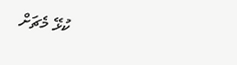ކުޅޭ މެޗަށް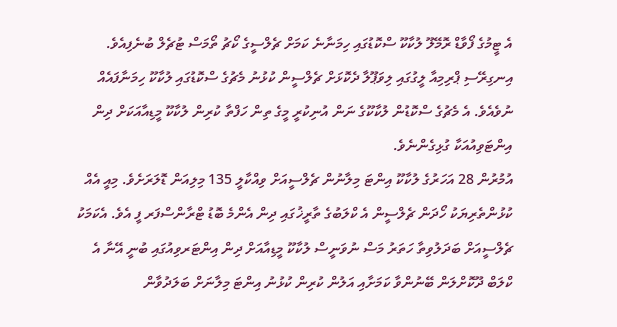އެ ޓީމުގެ ފޯވާޑް ރޮމޭލޫ ލުކާކޫ ސްކޮޑުގައި ހިމަނާނެ ކަމަށް ޗެލްސީގެ ކޯޗު ތޯމަސް ޓުޗެލް ބުނެފިއެވެ.
އިނގިރޭސި ޕްރިމިއާ ލީގުގައި ލިވަޕޫލާ ދެކޮޅަށް ޗެލްސީން ކުޅުނު މެޗުގެ ސްކޮޑުގައި ލުކާކޫ ހިމަނާފައެއް ނުވެއެވެ. އެ މެޗުގެ ސްކޮޑުން ލުކާކޫގެ ނަން އުނިކުރީ މީގެ ތިން ހަފްތާ ކުރިން ލުކާކޫ މީޑިއާއަކަށް ދިން އިންޓަވިއުއަކާ ގުޅިގެންނެވެ.
އުމުރުން 28 އަހަރުގެ ލުކާކޫ އިންޓަ މިލާނުން ޗެލްސީއަށް ވިއްކާލީ 135 މިލިއަން ޑޮލަރަށެވެ. މިއީ އެއް ކުޅުންތެރިޔަކު ހޯދަން ޗެލްސީން އެ ކްލަބުގެ ތާރީޚުގައި ދިން އެންމެ ބޮޑު ޓްރާންސްފަރ ފީ އެވެ. އެކަމަކު ޗެލްސީއަށް ބަދަލުވިތާ ހަތަރު މަސް ނުވަނީސް ލުކާކޫ މީޑިއާއަށް ދިން އިންޓަރވިއުގައި ބުނީ އޭނާ އެ ކްލަބް ދޫކޮށްލަން ބޭނުންވާ ކަމަށާއި އަލުން ކުރިން ކުޅުނު އިންޓަ މިލާނަށް ބަލަދުވާން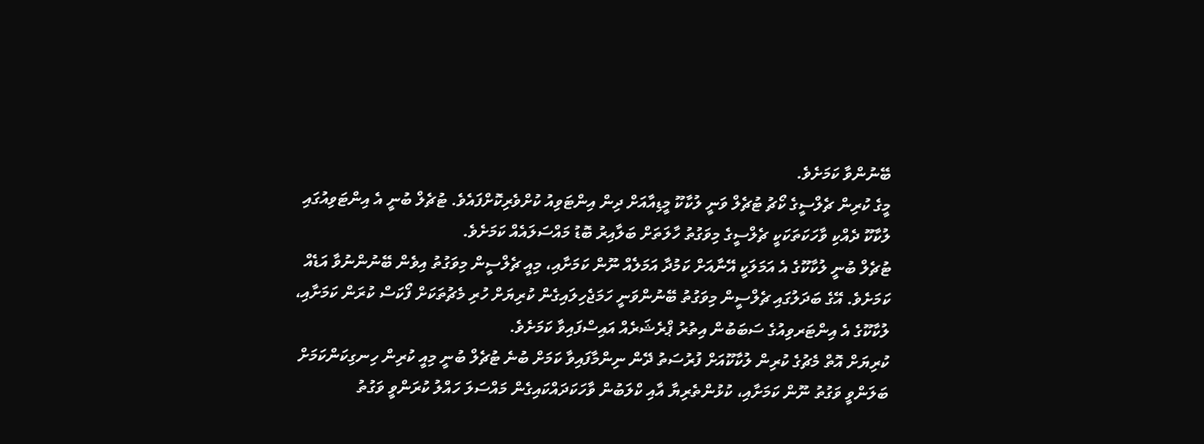ބޭނުންވާ ކަމަށެވެ.
މީގެ ކުރިން ޗެލްސީގެ ކޯޗު ޓުޗެލް ވަނީ ލުކާކޫ މީޑިއާއަށް ދިން އިންޓަވިއު ކުށްވެރިކޮށްފައެވެ. ޓުޗެލް ބުނީ އެ އިންޓަވިއުގައި ލުކާކޫ ދެއްކި ވާހަކަތަކަކީ ޗެލްސީގެ މިވަގުތު ހާލަތަށް ބަލާއިރު ބޮޑު މައްސަލައެއް ކަމަށެވެ.
ޓުޗެލް ބުނީ ލުކާކޫގެ އެ އަމަލަކީ އޭނާއަށް ކަމުދާ އަމަލެއް ނޫން ކަމަށާއި، މިއީ ޗެލްސީން މިވަގުތު އިވެން ބޭނުންނުވާ އަޑެއް ކަމަށެވެ. އޭގެ ބަދަލުގައި ޗެލްސީން މިވަގުތު ބޭނުންވަނީ ހަމަޖެހިލައިގެން ކުރިޔަށް ހުރި މެޗުތަކަށް ފޯކަސް ކުރަން ކަމަށާއި، ލުކާކޫގެ އެ އިންޓަރވިއުގެ ސަބަބުން އިތުރު ޕްރެޝަރެއް އައިސްފައިވާ ކަމަށެވެ.
ކުރިޔަށް އޮތް މެޗުގެ ކުރިން ލުކާކޫއަށް ފުރުސަތު ދޭން ނިންމާފައިވާ ކަމަށް ބުނެ ޓުޗެލް ބުނީ މިއީ ކުރިން ހިނގިކަންކަމަށް ބަލަންވީ ވަގުތު ނޫން ކަމަށާއި، ކުޅުންތެރިޔާ އާއި ކްލަބުން ވާހަކަދައްކައިގެން މައްސަލަ ހައްލު ކުރަންވީ ވަގުތު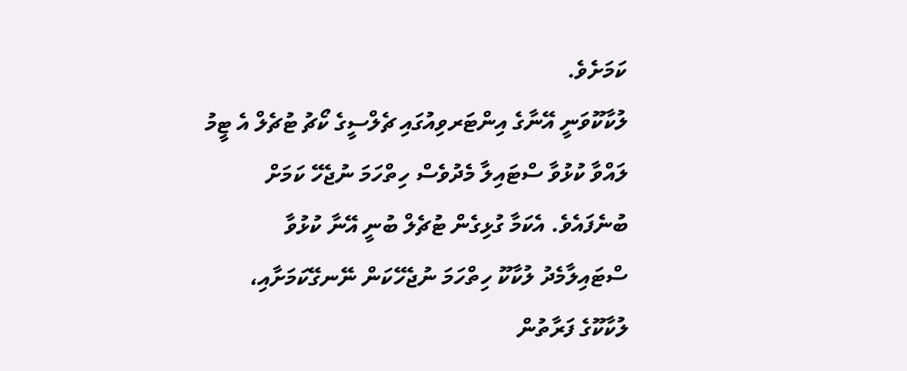ކަމަށެވެ.
ލުކާކޫވަނީ އޭނާގެ އިންޓަރވިއުގައި ޗެލްސީގެ ކޯޗު ޓުޗެލް އެ ޓީމު ލައްވާ ކުޅުވާ ސްޓައިލާ މެދުވެސް ހިތްހަމަ ނުޖެހޭ ކަމަށް ބުނެފައެވެ. އެކަމާ ގުޅިގެން ޓުޗެލް ބުނީ އޭނާ ކުޅުވާ ސްޓައިލާމެދު ލުކާކޫ ހިތްހަމަ ނުޖެހޭކަން ނޭނގޭކަމަށާއި، ލުކާކޫގެ ފަރާތުން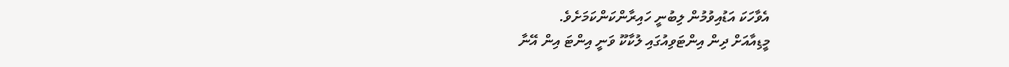އެވާހަކަ އަޑުއިވުމުން ލިބުނީ ހައިރާންކަންކަމަށެވެ.
މީޑިއާއަށް ދިން އިންޓަވިއުގައި ލުކާކޫ ވަނީ އިންޓަ އިން އޭނާ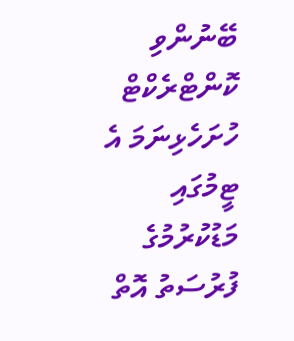ބޭނުންވި ކޮންޓްރެކްޓް ހުށަހެޅިނަމަ އެ ޓީމުގައި މަޑުކުރުމުގެ ފުރުސަތު އޮތް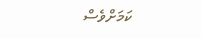ކަމަށްވެސް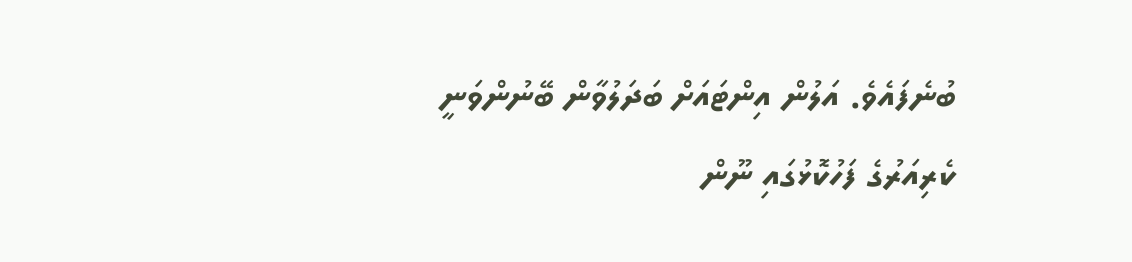ބުނެފައެވެ. އަލުން އިންޓައަށް ބަދަލުވާން ބޭނުންވަނީ ކެރިއަރުގެ ފަހުކޮޅުގައި ނޫން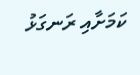ކަމަށާއި ރަނގަޅު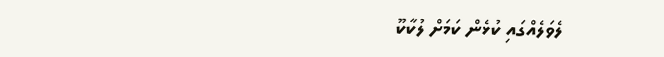ލެވަލެއްގައި ކުޅެން ކަމަށް ލުކާކޫ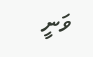ވަނީ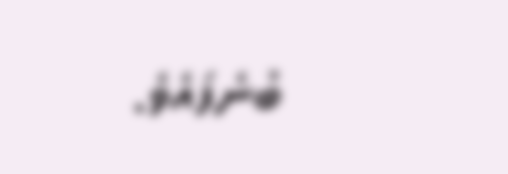ބުނެފައެވެ.